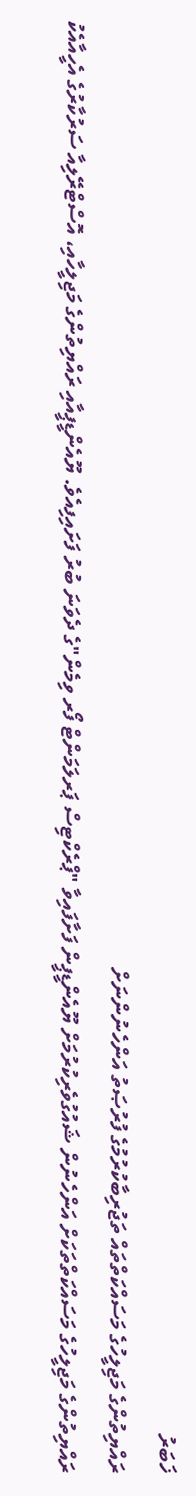ޚަބަރު
ރައްޔިތުންގެ މަޖިލީހުގެ މަސައްކަތްތައް ތަޖުރިބާކުރުމުގެ ފުރުޞަތު އަންހެނުންނަށް
ރައްޔިތުންގެ މަޖިލީހުގެ މަސައްކަތްތަކަށް އަންހެނުން ޝައުގުވެރިކުރުމަށް ޔޫއެންޑީޕީން ފަށާފައިވާ "ޕްރެކްޓިސް ޕަރލަމަންޓް ފޯރ ވިމެން"ގެ ދެވަނަ ބުރު ފަށައިފިއެވެ. ޔޫއެންޑީޕީއާއި ރައްޔިތުންގެ މަޖިލީހާއި، އޮސްޓްރޭލިއާ ސަރުކާރުގެ އެހީއާއެކު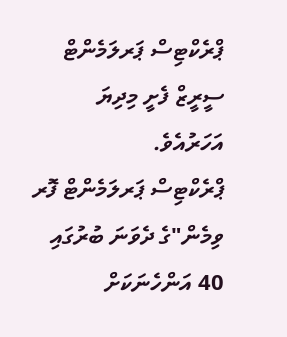ޕްރެކްޓިސް ޕަރލަމެންޓް ސީރީޒް ފެށީ މިދިޔަ އަހަރުއެވެ.
ޕްރެކްޓިސް ޕަރލަމެންޓް ފޮރ ވިމެން"ގެ ދެވަނަ ބުރުގައި 40 އަންހެނަކަށް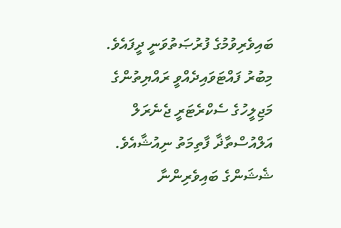ބައިވެރިވުމުގެ ފުރުޞަތުވަނީ ދީފައެވެ.
މިބުރު ފައްޓަވައިދެއްވީ ރައްޔިތުންގެ މަޖިލީހުގެ ސެކްރެޓަރީ ޖެނެރަލް އަލްއުސްތާޛާ ފާތިމަތު ނިއުޝާއެވެ. ޝެޝަންގެ ބައިވެރިންނާ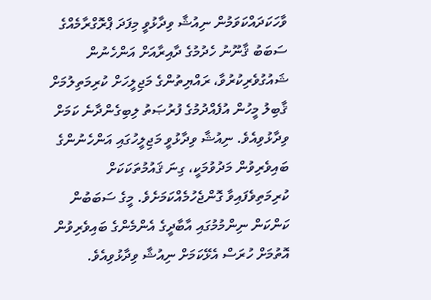ވާހަކަދައްކަވަމުން ނިއުޝާ ވިދާޅުވީ މިފަދަ ޕްރޮގްރާމެއްގެ ސަބަބު ޤާނޫނު ހެދުމުގެ ދާއިރާއަށް އަންހެނުން ޝައުގުވެރިކުރުވާ، ރައްޔިތުންގެ މަޖިލީހަށް ކުރިމަތިލުމަށް ޤާބިލު މީހުން އުފެއްދުމުގެ ފުރުޞަތު ލިބިގެންދާނެ ކަމަށް ވިދާޅުވިއެވެ. ނިއުޝާ ވިދާޅުވީ މަޖިލީހުގައި އަންހެނުންގެ ބައިވެރިވުން މަދުވުމަކީ، ގިނަ ޤައުމުތަކަކަށް ކުރިމަތިވެފައިވާ ގޮންޖެހުމެއްކަމަށެވެ. މީގެ ސަބަބުން ކަންކަން ނިންމުމުގައި އާބާދީގެ އެންމެންގެ ބައިވެރިވުން އޮތުމަށް ހުރަސް އެޅޭކަމަށް ނިއުޝާ ވިދާޅުވިއެވެ.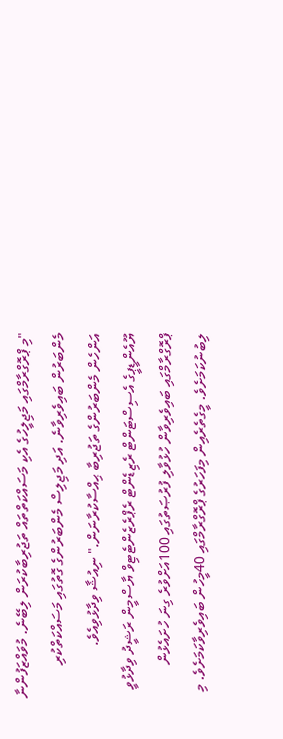"މި ޕްރޮގްރާމްގައި މަޖިލީހުގެ އެކި މަސައްކަތްތައް ތަޖުރިބާކުރަން ލިބޭނެ. މުވައްޒަފުންނާ މެންބަރުން ބައިވެރިވާނެ. އަދި މަޖިލިސް މެންބަރުންގެ ގޮތުގައި މަސައްކަތްކުރި އަންހެން މެންބަރުންގެ ތަޖުރިބާ ޙިއްސާކުރާނަން." ނިއުޝާ ވިދާޅުވިއެވެ.
ޔޫއެންޑީޕީގެ އެސިސްޓަންޓް ރެޒިޑެންޓް ރެޕްރެޒެންޓެޓިވް ޔާސްމީން ރަޝީދު ވިދާޅުވީ ޕްރޮގްރާމްގައި ބައިވެރިވާން ހުޅުވާލި ފުރުޞަތުގައި 100އަށްވުރެ ގިނަ ހުށައެޅުން ލިބުނުކަމަށެވެ. މީގެތެރެއިން މިފަހަރުގެ ޕްރޮގްރާމްގައި 40މީހުން ބައިވެރިވާކަމަށެވެ. މި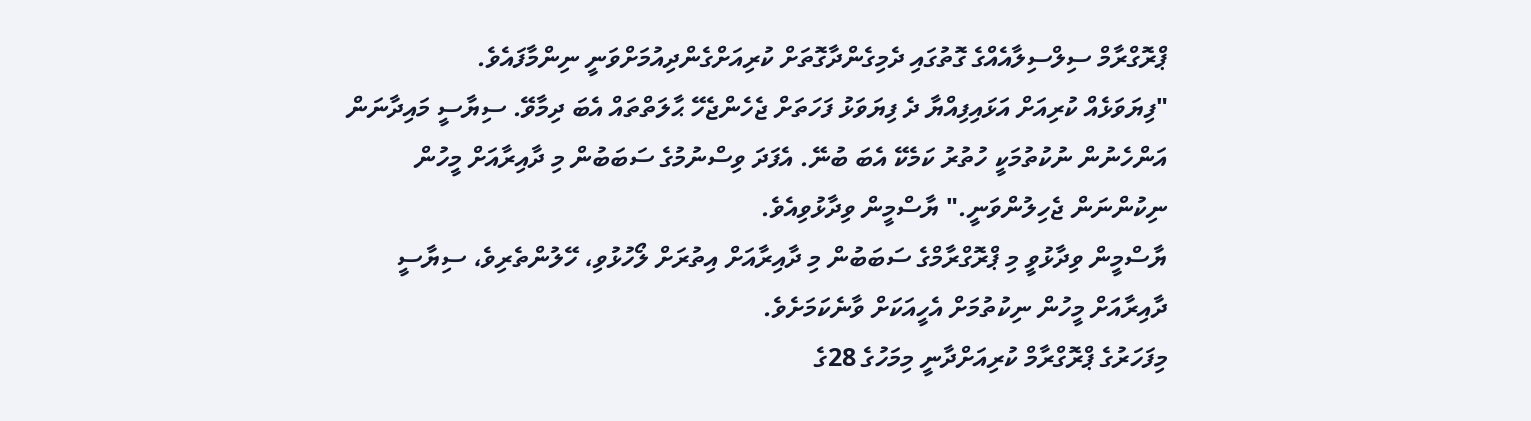ޕްރޮގްރާމް ސިލްސިލާއެއްގެ ގޮތުގައި ދެމިގެންދާގޮތަށް ކުރިއަށްގެންދިއުމަށްވަނީ ނިންމާފައެވެ.
"ފިޔަވަޅެއް ކުރިއަށް އަޅައިފިއްޔާ ދެ ފިޔަވަޅު ފަހަތަށް ޖެހެންޖެހޭ ޙާލަތްތައް އެބަ ދިމާވޭ. ސިޔާސީ މައިދާނަން އަންހެނުން ނުކުތުމަކީ ހުތުރު ކަމެކޭ އެބަ ބުނޭ. އެފަދަ ވިސްނުމުގެ ސަބަބުން މި ދާއިރާއަށް މީހުން ނިކުންނަން ޖެހިލުންވަނީ." ޔާސްމީން ވިދާޅުވިއެވެ.
ޔާސްމީން ވިދާޅުވީ މި ޕްރޮގްރާމްގެ ސަބަބުން މި ދާއިރާއަށް އިތުރަށް ލޯހުޅުވި، ހޭލުންތެރިވެ، ސިޔާސީ ދާއިރާއަށް މީހުން ނިކުތުމަށް އެހީއަކަށް ވާނެކަމަށެވެ.
މިފަހަރުގެ ޕްރޮގްރާމް ކުރިއަށްދާނީ މިމަހުގެ 28ގެ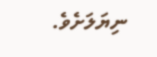ނިޔަލަށެވެ.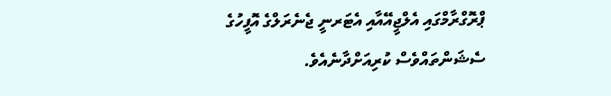ޕްރޮގްރާމްގައި އެލްޖީއޭއާއި އެޓަރނީ ޖެނެރަލްގެ އޮފީހުގެ ސެޝަންތައްވެސް ކުރިއަށްދާނެއެވެ.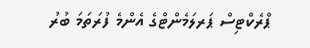ޕްރެކްޓިސް ޕަރލަމެންޓްގެ އެންމެ ފުރަތަމަ ބުރު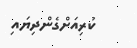ކުރިއަށްގެންދިޔައި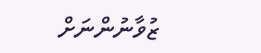ޒުވާނުންނަށް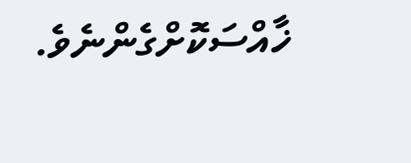ޚާއްސަކޮށްގެންނެވެ.